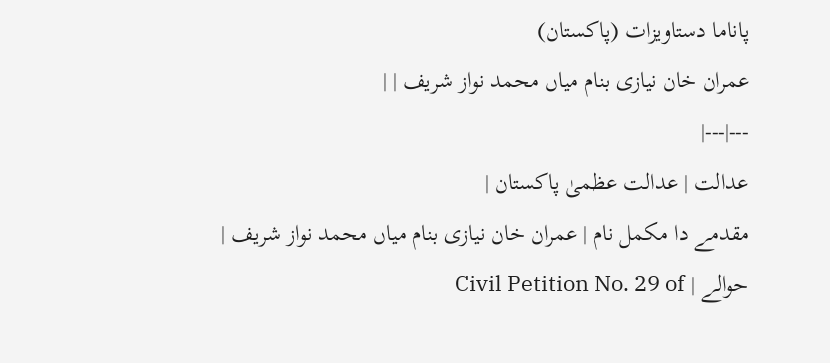پاناما دستاویزات (پاکستان)
عمران خان نیازی بنام میاں محمد نواز شریف | |
---|---|
عدالت | عدالت عظمیٰ پاکستان |
مقدمے دا مکمل نام | عمران خان نیازی بنام میاں محمد نواز شریف |
حوالے | Civil Petition No. 29 of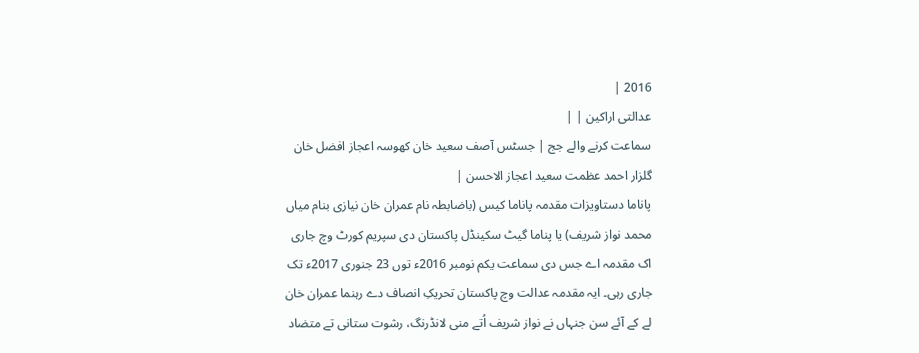2016 |
عدالتی اراکین | |
سماعت کرنے والے جج | جسٹس آصف سعید خان کھوسہ اعجاز افضل خان گلزار احمد عظمت سعید اعجاز الاحسن |
پاناما دستاویزات مقدمہ پاناما کیس (باضابطہ نام عمران خان نیازی بنام میاں محمد نواز شریف) یا پناما گیٹ سکینڈل پاکستان دی سپریم کورٹ وچ جاری اک مقدمہ اے جس دی سماعت یکم نومبر 2016ء توں 23 جنوری 2017ء تک جاری رہی۔ ایہ مقدمہ عدالت وچ پاکستان تحریکِ انصاف دے رہنما عمران خان لے کے آئے سن جنہاں نے نواز شریف اُتے منی لانڈرنگ، رشوت ستانی تے متضاد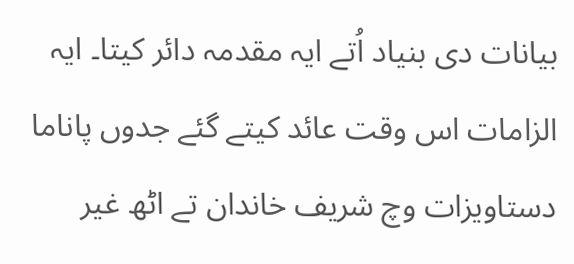بیانات دی بنیاد اُتے ایہ مقدمہ دائر کیتا۔ ایہ الزامات اس وقت عائد کیتے گئے جدوں پاناما دستاویزات وچ شریف خاندان تے اٹھ غیر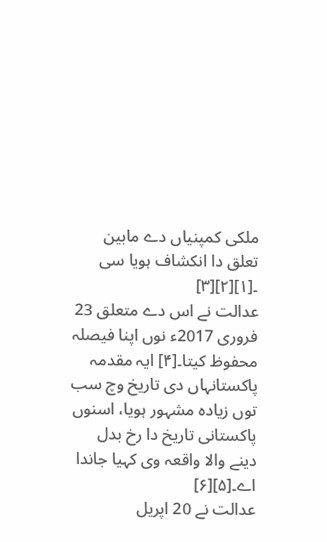ملکی کمپنیاں دے مابین تعلق دا انکشاف ہويا سی ۔[۱][۲][۳]
عدالت نے اس دے متعلق 23 فروری 2017ء نوں اپنا فیصلہ محفوظ کیتا۔[۴] ایہ مقدمہ پاکستانہاں دی تاریخ وچ سب توں زیادہ مشہور ہويا، اسنوں پاکستانی تاریخ دا رخ بدل دینے والا واقعہ وی کہیا جاندا اے۔[۵][۶]
عدالت نے 20 اپریل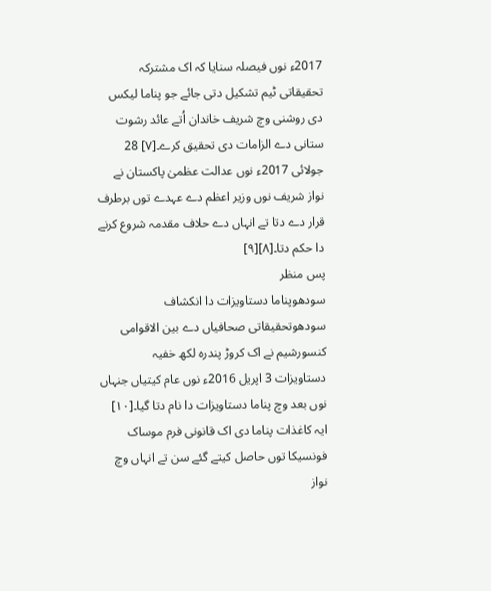2017ء نوں فیصلہ سنایا کہ اک مشترکہ تحقیقاتی ٹیم تشکیل دتی جائے جو پناما لیکس دی روشنی وچ شریف خاندان اُتے عائد رشوت ستانی دے الزامات دی تحقیق کرے۔[۷] 28 جولائی 2017ء نوں عدالت عظمیٰ پاکستان نے نواز شریف نوں وزیر اعظم دے عہدے توں برطرف قرار دے دتا تے انہاں دے حلاف مقدمہ شروع کرنے دا حکم دتا۔[۸][۹]
پس منظر
سودھوپناما دستاویزات دا انکشاف
سودھوتحقیقاتی صحافیاں دے بین الاقوامی کنسورشیم نے اک کروڑ پندرہ لکھ خفیہ دستاویزات 3 اپریل 2016ء نوں عام کيتیاں جنہاں نوں بعد وچ پناما دستاویزات دا نام دتا گیا۔[۱۰] ایہ کاغذات پناما دی اک قانونی فرم موساک فونسیکا توں حاصل کیتے گئے سن تے انہاں وچ نواز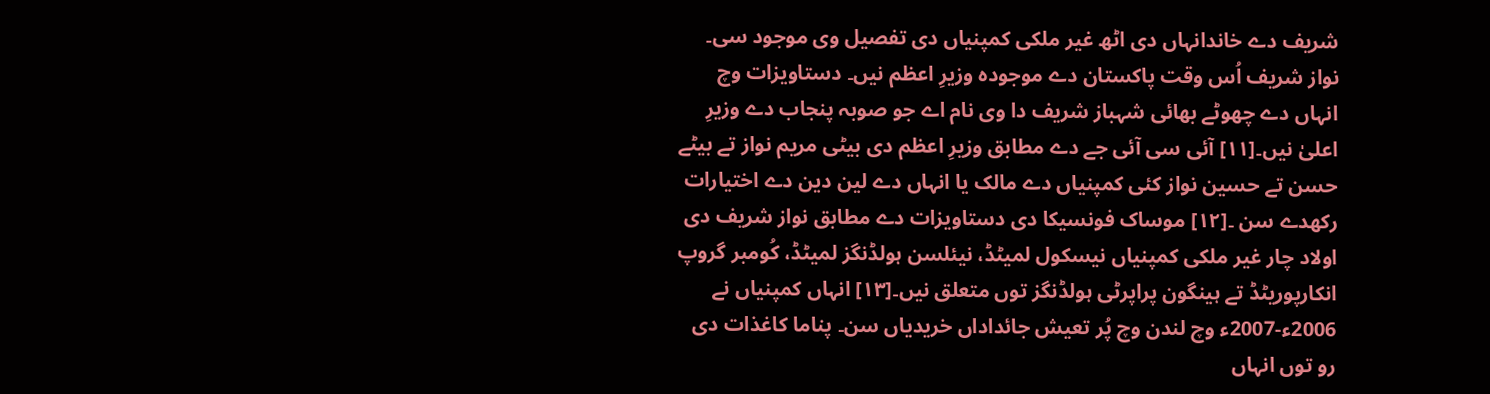شریف دے خاندانہاں دی اٹھ غیر ملکی کمپنیاں دی تفصیل وی موجود سی۔ نواز شریف اُس وقت پاکستان دے موجودہ وزیرِ اعظم نيں۔ دستاویزات وچ انہاں دے چھوٹے بھائی شہباز شریف دا وی نام اے جو صوبہ پنجاب دے وزیرِ اعلیٰ نيں۔[۱۱] آئی سی آئی جے دے مطابق وزیرِ اعظم دی بیٹی مریم نواز تے بیٹے حسن تے حسین نواز کئی کمپنیاں دے مالک یا انہاں دے لین دین دے اختیارات رکھدے سن ۔[۱۲] موساک فونسیکا دی دستاویزات دے مطابق نواز شریف دی اولاد چار غیر ملکی کمپنیاں نیسکول لمیٹڈ، نیئلسن ہولڈنگز لمیٹڈ، کُومبر گروپ انکارپوریٹڈ تے ہینگون پراپرٹی ہولڈنگز توں متعلق نيں۔[۱۳] انہاں کمپنیاں نے 2006ء-2007ء وچ لندن وچ پُر تعیش جائداداں خریدیاں سن۔ پناما کاغذات دی رو توں انہاں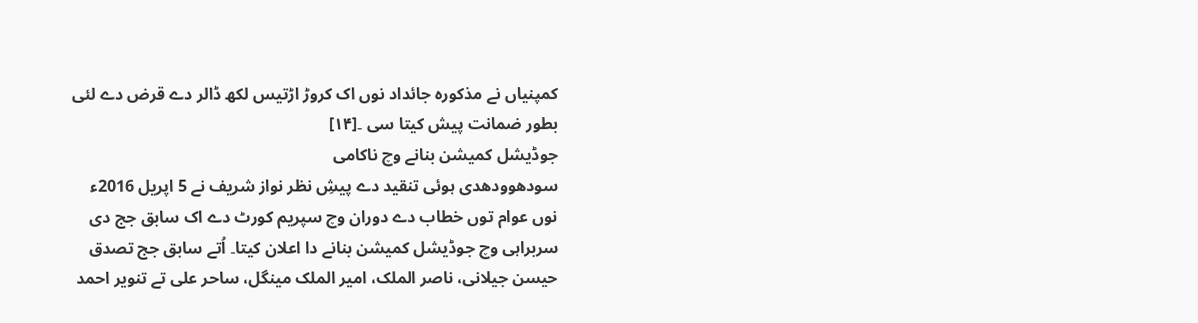کمپنیاں نے مذکورہ جائداد نوں اک کروڑ اڑتیس لکھ ڈالر دے قرض دے لئی بطور ضمانت پیش کیتا سی ۔[۱۴]
جوڈیشل کمیشن بنانے وچ ناکامی
سودھوودھدی ہوئی تنقید دے پیشِ نظر نواز شریف نے 5 اپریل 2016ء نوں عوام توں خطاب دے دوران وچ سپریم کورٹ دے اک سابق جج دی سربراہی وچ جوڈیشل کمیشن بنانے دا اعلان کیتا۔ اُتے سابق جج تصدق حیسن جیلانی، ناصر الملک، امیر الملک مینگل، ساحر علی تے تنویر احمد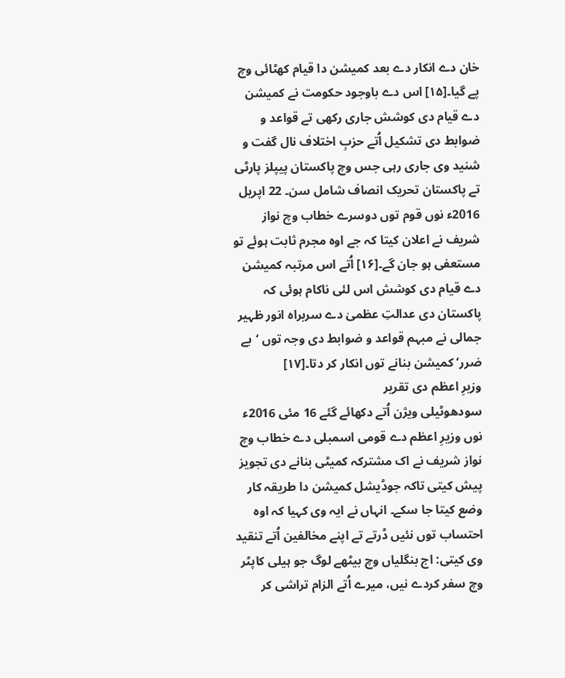خان دے انکار دے بعد کمیشن دا قیام کھٹائی وچ پے گیا۔[۱۵] اس دے باوجود حکومت نے کمیشن دے قیام دی کوشش جاری رکھی تے قواعد و ضوابط دی تشکیل اُتے حزبِ اختلاف نال گفت و شنید وی جاری رہی جس وچ پاکستان پیپلز پارٹی تے پاکستان تحریک انصاف شامل سن۔ 22 اپریل 2016ء نوں قوم توں دوسرے خطاب وچ نواز شریف نے اعلان کیتا کہ جے اوہ مجرم ثابت ہوئے تو مستعفی ہو جان گے۔[۱۶] اُتے اس مرتبہ کمیشن دے قیام دی کوشش اس لئی ناکام ہوئی کہ پاکستان دی عدالتِ عظمیٰ دے سربراہ انور ظہیر جمالی نے مبہم قواعد و ضوابط دی وجہ توں ‘بے ضرر‘ کمیشن بنانے توں انکار کر دتا۔[۱۷]
وزیرِ اعظم دی تقریر
سودھوٹیلی ویژن اُتے دکھائے گئے 16 مئی 2016ء نوں وزیرِ اعظم دے قومی اسمبلی دے خطاب وچ نواز شریف نے اک مشترکہ کمیٹی بنانے دی تجویز پیش کیتی تاکہ جوڈیشل کمیشن دا طریقہ کار وضع کیتا جا سکے۔ انہاں نے ایہ وی کہیا کہ اوہ احتساب توں نئيں ڈرتے تے اپنے مخالفین اُتے تنقید وی کیتی: اج بنگلیاں وچ بیٹھے لوگ جو ہیلی کاپٹر وچ سفر کردے نيں، میرے اُتے الزام تراشی کر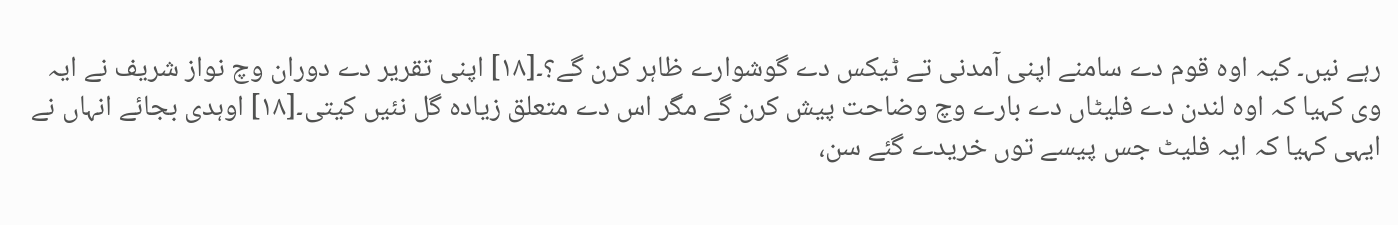رہے نيں۔ کیہ اوہ قوم دے سامنے اپنی آمدنی تے ٹیکس دے گوشوارے ظاہر کرن گے؟۔[۱۸] اپنی تقریر دے دوران وچ نواز شریف نے ایہ وی کہیا کہ اوہ لندن دے فلیٹاں دے بارے وچ وضاحت پیش کرن گے مگر اس دے متعلق زیادہ گل نئيں کيتی۔[۱۸] اوہدی بجائے انہاں نے ایہی کہیا کہ ایہ فلیٹ جس پیسے توں خریدے گئے سن،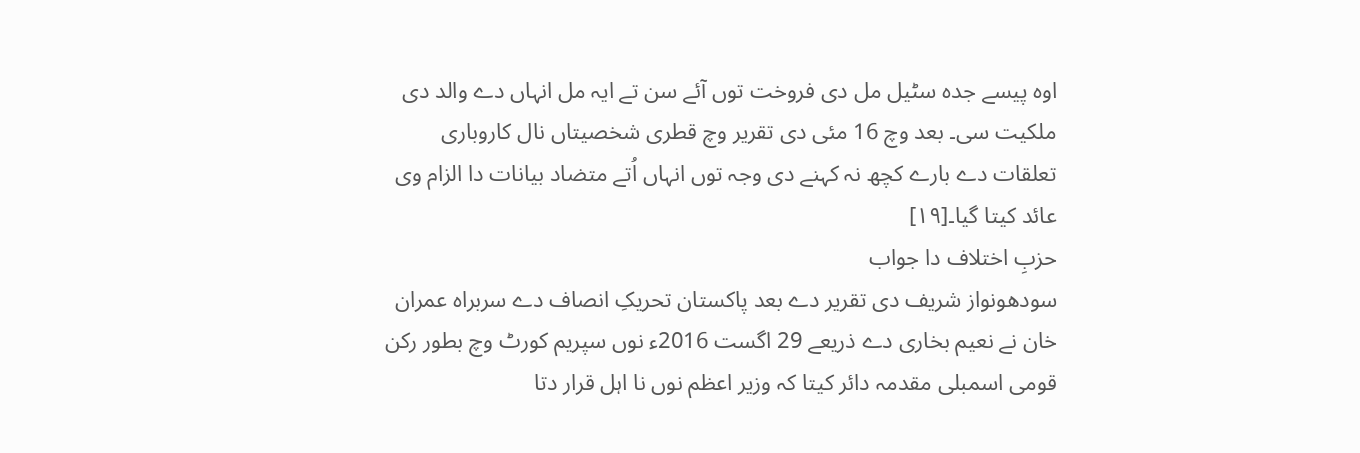اوہ پیسے جدہ سٹیل مل دی فروخت توں آئے سن تے ایہ مل انہاں دے والد دی ملکیت سی۔ بعد وچ 16 مئی دی تقریر وچ قطری شخصیتاں نال کاروباری تعلقات دے بارے کچھ نہ کہنے دی وجہ توں انہاں اُتے متضاد بیانات دا الزام وی عائد کیتا گیا۔[۱۹]
حزبِ اختلاف دا جواب
سودھونواز شریف دی تقریر دے بعد پاکستان تحریکِ انصاف دے سربراہ عمران خان نے نعیم بخاری دے ذریعے 29 اگست 2016ء نوں سپریم کورٹ وچ بطور رکن قومی اسمبلی مقدمہ دائر کیتا کہ وزیر اعظم نوں نا اہل قرار دتا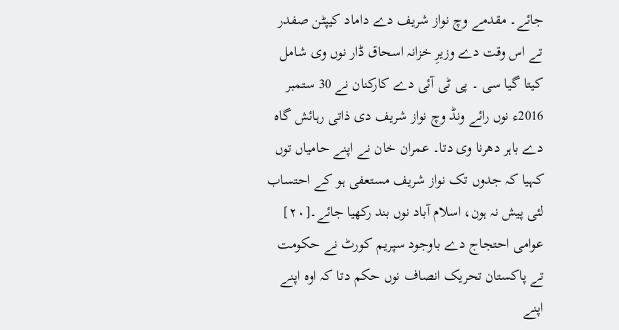جائے۔ مقدمے وچ نواز شریف دے داماد کیپٹن صفدر تے اس وقت دے وزیرِ خزانہ اسحاق ڈار نوں وی شامل کیتا گیا سی ۔ پی ٹی آئی دے کارکنان نے 30 ستمبر 2016ء نوں رائے ونڈ وچ نواز شریف دی ذاتی رہائش گاہ دے باہر دھرنا وی دتا۔ عمران خان نے اپنے حامیاں توں کہیا کہ جدوں تک نواز شریف مستعفی ہو کے احتساب لئی پیش نہ ہون، اسلام آباد نوں بند رکھیا جائے۔[۲۰] عوامی احتجاج دے باوجود سپریم کورٹ نے حکومت تے پاکستان تحریک انصاف نوں حکم دتا کہ اوہ اپنے اپنے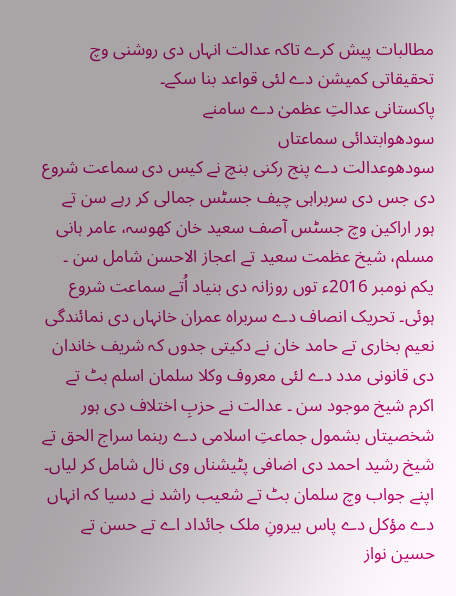مطالبات پیش کرے تاکہ عدالت انہاں دی روشنی وچ تحقیقاتی کمیشن دے لئی قواعد بنا سکے۔
پاکستانی عدالتِ عظمیٰ دے سامنے
سودھوابتدائی سماعتاں
سودھوعدالت دے پنج رکنی بنچ نے کیس دی سماعت شروع دی جس دی سربراہی چیف جسٹس جمالی کر رہے سن تے ہور اراکین وچ جسٹس آصف سعید خان کھوسہ، عامر ہانی مسلم، شیخ عظمت سعید تے اعجاز الاحسن شامل سن ۔ یکم نومبر 2016ء توں روزانہ دی بنیاد اُتے سماعت شروع ہوئی۔ تحریک انصاف دے سربراہ عمران خانہاں دی نمائندگی نعیم بخاری تے حامد خان نے دکیتی جدوں کہ شریف خاندان دی قانونی مدد دے لئی معروف وکلا سلمان اسلم بٹ تے اکرم شیخ موجود سن ۔ عدالت نے حزبِ اختلاف دی ہور شخصیتاں بشمول جماعتِ اسلامی دے رہنما سراج الحق تے شیخ رشید احمد دی اضافی پٹیشناں وی نال شامل کر لیاں۔ اپنے جواب وچ سلمان بٹ تے شعیب راشد نے دسیا کہ انہاں دے مؤکل دے پاس بیرونِ ملک جائداد اے تے حسن تے حسین نواز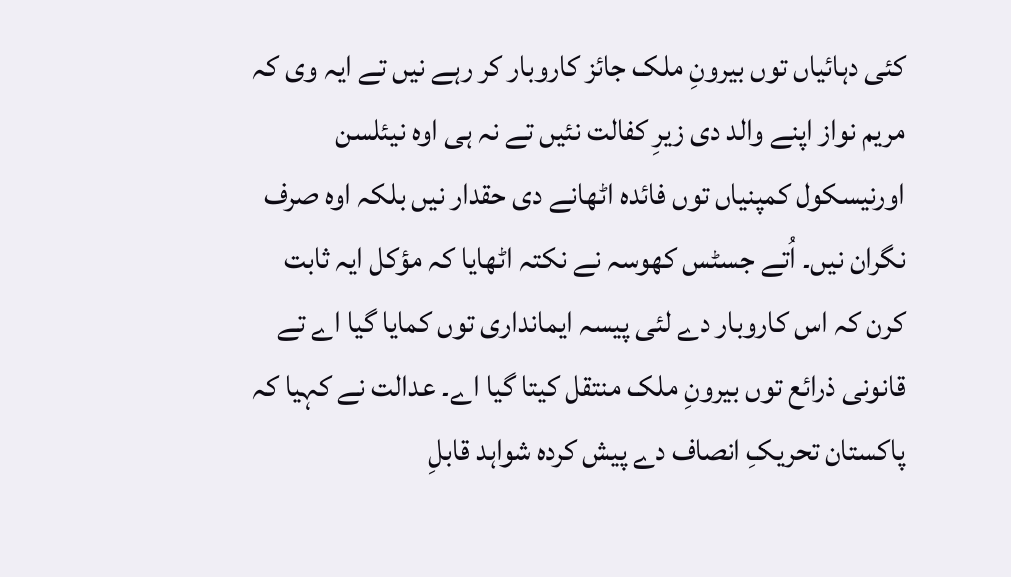کئی دہائیاں توں بیرونِ ملک جائز کاروبار کر رہے نيں تے ایہ وی کہ مریم نواز اپنے والد دی زیرِ کفالت نئيں تے نہ ہی اوہ نیئلسن اورنیسکول کمپنیاں توں فائدہ اٹھانے دی حقدار نيں بلکہ اوہ صرف نگران نيں۔ اُتے جسٹس کھوسہ نے نکتہ اٹھایا کہ مؤکل ایہ ثابت کرن کہ اس کاروبار دے لئی پیسہ ایمانداری توں کمایا گیا اے تے قانونی ذرائع توں بیرونِ ملک منتقل کیتا گیا اے۔ عدالت نے کہیا کہ پاکستان تحریکِ انصاف دے پیش کردہ شواہد قابلِ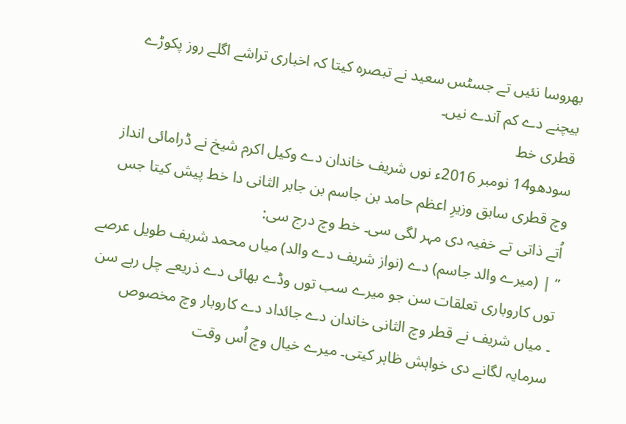بھروسا نئيں تے جسٹس سعید نے تبصرہ کیتا کہ اخباری تراشے اگلے روز پکوڑے بیچنے دے کم آندے نيں۔
قطری خط
سودھو14 نومبر 2016ء نوں شریف خاندان دے وکیل اکرم شیخ نے ڈرامائی انداز وچ قطری سابق وزیرِ اعظم حامد بن جاسم بن جابر الثانی دا خط پیش کیتا جس اُتے ذاتی تے خفیہ دی مہر لگی سی۔ خط وچ درج سی:
” | (میرے والد جاسم) دے (نواز شریف دے والد) میاں محمد شریف طویل عرصے توں کاروباری تعلقات سن جو میرے سب توں وڈے بھائی دے ذریعے چل رہے سن ۔ میاں شریف نے قطر وچ الثانی خاندان دے جائداد دے کاروبار وچ مخصوص سرمایہ لگانے دی خواہش ظاہر کیتی۔ میرے خیال وچ اُس وقت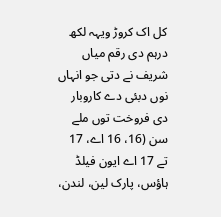کل اک کروڑ ویہہ لکھ درہم دی رقم میاں شریف نے دتی جو انہاں نوں دبئی دے کاروبار دی فروخت توں ملے سن (16، 16 اے، 17 تے 17 اے ایون فیلڈ ہاؤس، پارک لین، لندن،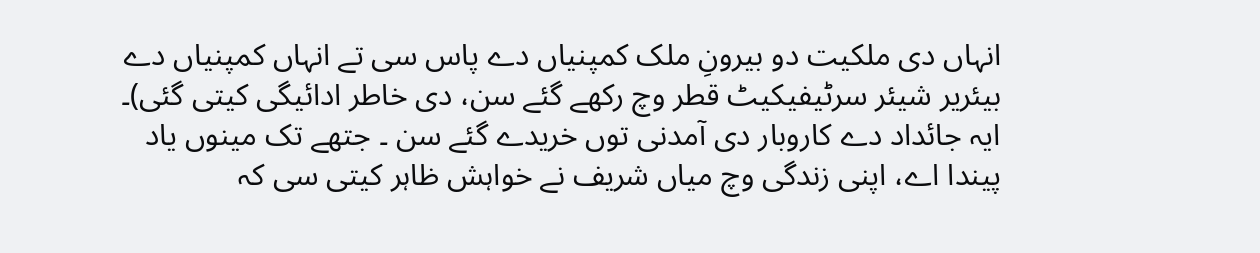انہاں دی ملکیت دو بیرونِ ملک کمپنیاں دے پاس سی تے انہاں کمپنیاں دے بیئریر شیئر سرٹیفیکیٹ قطر وچ رکھے گئے سن، دی خاطر ادائیگی کيتی گئی)۔ ایہ جائداد دے کاروبار دی آمدنی توں خریدے گئے سن ۔ جتھے تک مینوں یاد پیندا اے، اپنی زندگی وچ میاں شریف نے خواہش ظاہر کیتی سی کہ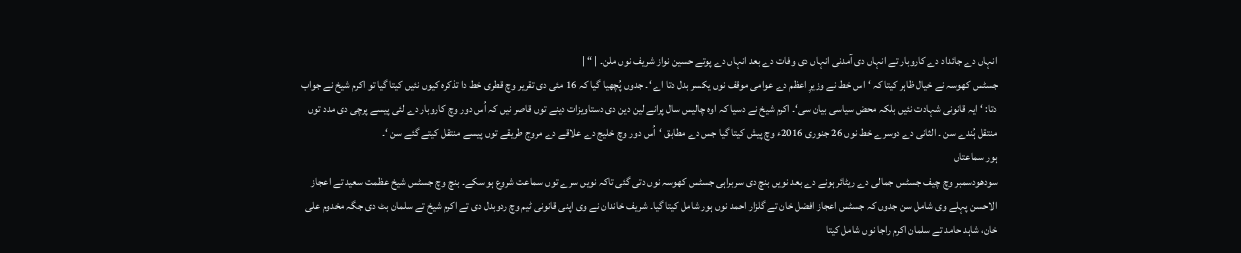انہاں دے جائداد دے کاروبار تے انہاں دی آمدنی انہاں دی وفات دے بعد انہاں دے پوتے حسین نواز شریف نوں ملن۔ | “ |
جسٹس کھوسہ نے خیال ظاہر کیتا کہ ‘اس خط نے وزیرِ اعظم دے عوامی موقف نوں یکسر بدل دتا اے ‘۔ جدوں پُچھیا گیا کہ 16 مئی دی تقریر وچ قطری خط دا تذکرہ کیوں نئيں کیتا گیا تو اکرم شیخ نے جواب دتا: ‘ایہ قانونی شہادت نئيں بلکہ محض سیاسی بیان سی‘۔ اکرم شیخ نے دسیا کہ اوہ چالیس سال پرانے لین دین دی دستاویزات دینے توں قاصر نيں کہ اُس دور وچ کاروبار دے لئی پیسے پرچی دی مدد توں منتقل ہُندے سن ۔ الثانی دے دوسرے خط نوں 26 جنوری 2016ء وچ پیش کیتا گیا جس دے مطابق ‘اُس دور وچ خلیج دے علاقے دے مروج طریقے توں پیسے منتقل کیتے گئے سن ‘۔
ہور سماعتاں
سودھودسمبر وچ چیف جسٹس جمالی دے ریٹائر ہونے دے بعد نويں بنچ دی سربراہی جسٹس کھوسہ نوں دتی گئی تاکہ نويں سرے توں سماعت شروع ہو سکے۔ بنچ وچ جسٹس شیخ عظمت سعید تے اعجاز الاحسن پہلے وی شامل سن جدوں کہ جسٹس اعجاز افضل خان تے گلزار احمد نوں ہور شامل کیتا گیا۔ شریف خاندان نے وی اپنی قانونی ٹیم وچ ردوبدل دی تے اکرم شیخ تے سلمان بٹ دی جگہ مخدوم علی خان، شاہد حامد تے سلمان اکرم راجا نوں شامل کیتا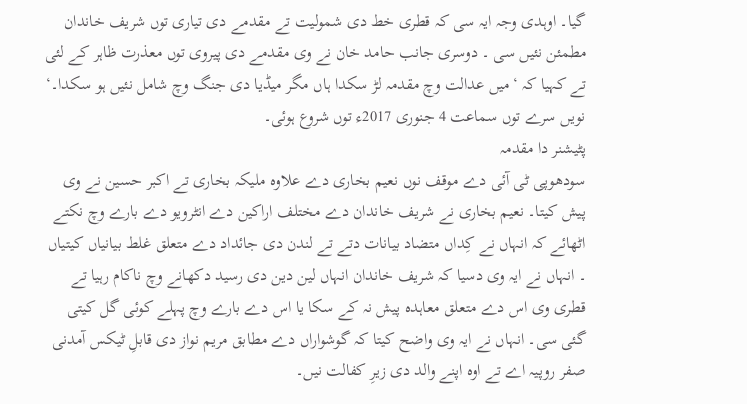گیا۔ اوہدی وجہ ایہ سی کہ قطری خط دی شمولیت تے مقدمے دی تیاری توں شریف خاندان مطمئن نئيں سی ۔ دوسری جانب حامد خان نے وی مقدمے دی پیروی توں معذرت ظاہر کے لئی تے کہیا کہ ‘میں عدالت وچ مقدمہ لڑ سکدا ہاں مگر میڈیا دی جنگ وچ شامل نئيں ہو سکدا۔‘ نويں سرے توں سماعت 4 جنوری 2017ء توں شروع ہوئی۔
پٹیشنر دا مقدمہ
سودھوپی ٹی آئی دے موقف نوں نعیم بخاری دے علاوہ ملیکہ بخاری تے اکبر حسین نے وی پیش کیتا۔ نعیم بخاری نے شریف خاندان دے مختلف اراکین دے انٹرویو دے بارے وچ نکتے اٹھائے کہ انہاں نے کِداں متضاد بیانات دتے تے لندن دی جائداد دے متعلق غلط بیانیاں کيتیاں ۔ انہاں نے ایہ وی دسیا کہ شریف خاندان انہاں لین دین دی رسید دکھانے وچ ناکام رہیا تے قطری وی اس دے متعلق معاہدہ پیش نہ کے سکا یا اس دے بارے وچ پہلے کوئی گل کيتی گئی سی۔ انہاں نے ایہ وی واضح کیتا کہ گوشواراں دے مطابق مریم نواز دی قابلِ ٹیکس آمدنی صفر روپیہ اے تے اوہ اپنے والد دی زیرِ کفالت نيں۔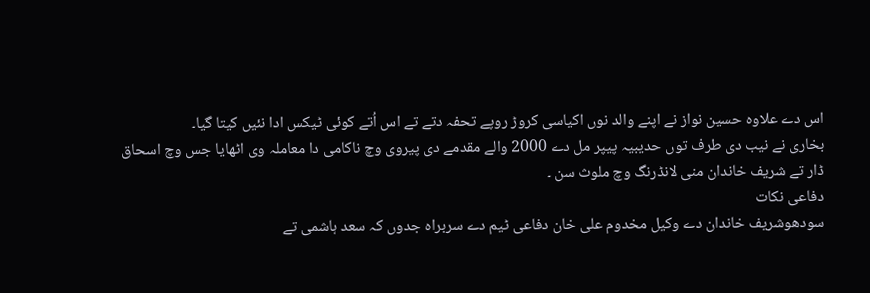اس دے علاوہ حسین نواز نے اپنے والد نوں اکیاسی کروڑ روپے تحفہ دتے تے اس اُتے کوئی ٹیکس ادا نئيں کیتا گیا۔
بخاری نے نیب دی طرف توں حدیبیہ پیپر مل دے 2000 والے مقدمے دی پیروی وچ ناکامی دا معاملہ وی اٹھایا جس وچ اسحاق ڈار تے شریف خاندان منی لانڈرنگ وچ ملوث سن ۔
دفاعی نکات
سودھوشریف خاندان دے وکیل مخدوم علی خان دفاعی ٹیم دے سربراہ جدوں کہ سعد ہاشمی تے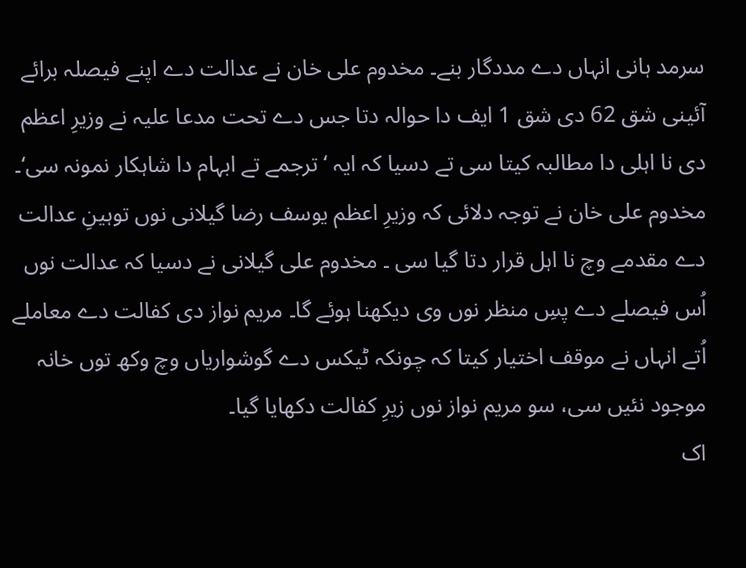سرمد ہانی انہاں دے مددگار بنے۔ مخدوم علی خان نے عدالت دے اپنے فیصلہ برائے آئینی شق 62 دی شق 1 ایف دا حوالہ دتا جس دے تحت مدعا علیہ نے وزیرِ اعظم دی نا اہلی دا مطالبہ کیتا سی تے دسیا کہ ایہ ‘ترجمے تے ابہام دا شاہکار نمونہ سی‘۔ مخدوم علی خان نے توجہ دلائی کہ وزیرِ اعظم یوسف رضا گیلانی نوں توہینِ عدالت دے مقدمے وچ نا اہل قرار دتا گیا سی ۔ مخدوم علی گیلانی نے دسیا کہ عدالت نوں اُس فیصلے دے پسِ منظر نوں وی دیکھنا ہوئے گا۔ مریم نواز دی کفالت دے معاملے اُتے انہاں نے موقف اختیار کیتا کہ چونکہ ٹیکس دے گوشواریاں وچ وکھ توں خانہ موجود نئيں سی، سو مریم نواز نوں زیرِ کفالت دکھایا گیا۔
اک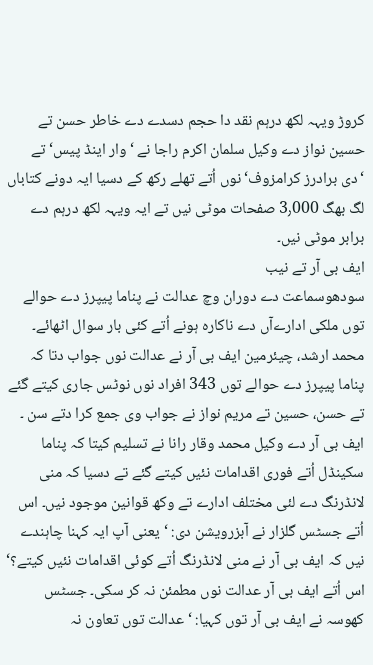کروڑ ویہہ لکھ درہم نقد دا حجم دسدے دے خاطر حسن تے حسین نواز دے وکیل سلمان اکرم راجا نے ‘وار اینڈ پیس‘ تے ‘دی برادرز کرامزوف‘ نوں اُتے تھلے رکھ کے دسیا ایہ دونے کتاباں لگ بھگ 3٫000 صفحات موٹی نيں تے ایہ ویہہ لکھ درہم دے برابر موٹی نيں۔
ایف بی آر تے نیب
سودھوسماعت دے دوران وچ عدالت نے پناما پیپرز دے حوالے توں ملکی ادارےآں دے ناکارہ ہونے اُتے کئی بار سوال اٹھائے۔ محمد ارشد، چیئرمین ایف بی آر نے عدالت نوں جواب دتا کہ پناما پیپرز دے حوالے توں 343 افراد نوں نوٹس جاری کیتے گئے تے حسن، حسین تے مریم نواز نے جواب وی جمع کرا دتے سن ۔ ایف بی آر دے وکیل محمد وقار رانا نے تسلیم کیتا کہ پناما سکینڈل اُتے فوری اقدامات نئيں کیتے گئے تے دسیا کہ منی لانڈرنگ دے لئی مختلف ادارے تے وکھ قوانین موجود نيں۔ اس اُتے جسٹس گلزار نے آبزرویشن دی: ‘یعنی آپ ایہ کہنا چاہندے نيں کہ ایف بی آر نے منی لانڈرنگ اُتے کوئی اقدامات نئيں کیتے؟‘ اس اُتے ایف بی آر عدالت نوں مطمئن نہ کر سکی۔ جسٹس کھوسہ نے ایف بی آر توں کہیا: ‘عدالت توں تعاون نہ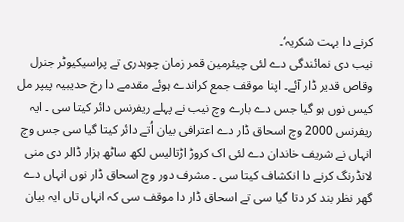کرنے دا بہت شکریہ‘۔
نیب دی نمائندگی دے لئی چیئرمین قمر زمان چوہدری تے پراسیکیوٹر جنرل وقاص قدیر ڈار آئے۔ اپنا موقف جمع کراندے ہوئے مقدمے دا رخ حدیبیہ پیپر مل کیس نوں ہو گیا جس دے بارے وچ نیب نے پہلے ریفرنس دائر کیتا سی ۔ ایہ ریفرنس 2000 وچ اسحاق ڈار دے اعترافی بیان اُتے دائر کیتا گیا سی جس وچ انہاں نے شریف خاندان دے لئی اک کروڑ اڑتالیس لکھ ساٹھ ہزار ڈالر دی منی لانڈرنگ کرنے دا انکشاف کیتا سی ۔ مشرف دور وچ اسحاق ڈار نوں انہاں دے گھر نظر بند کر دتا گیا سی تے اسحاق ڈار دا موقف سی کہ انہاں تاں ایہ بیان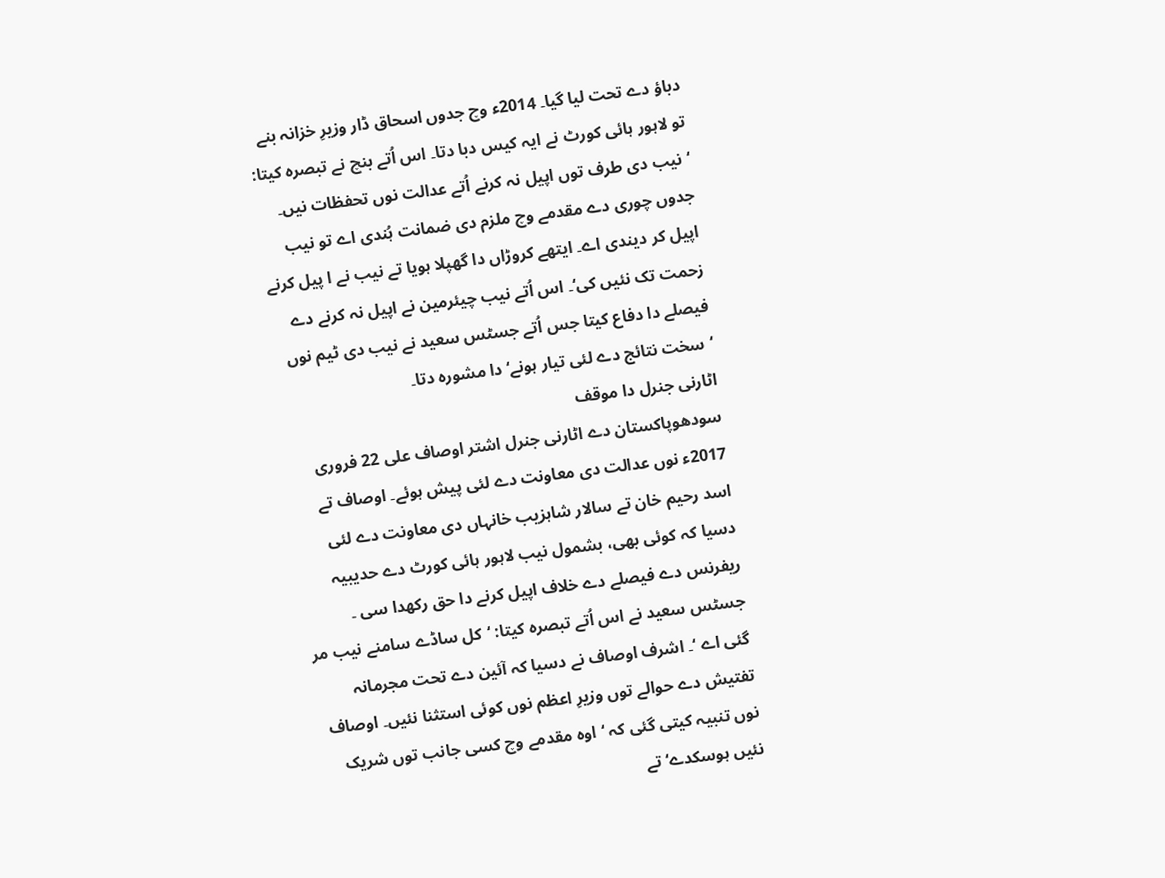دباؤ دے تحت لیا گیا۔ 2014ء وچ جدوں اسحاق ڈار وزیرِ خزانہ بنے تو لاہور ہائی کورٹ نے ایہ کیس دبا دتا۔ اس اُتے بنچ نے تبصرہ کیتا: ‘نیب دی طرف توں اپیل نہ کرنے اُتے عدالت نوں تحفظات نيں۔ جدوں چوری دے مقدمے وچ ملزم دی ضمانت ہُندی اے تو نیب اپیل کر دیندی اے۔ ایتھے کروڑاں دا گھپلا ہويا تے نیب نے ا پیل کرنے زحمت تک نئيں کی‘۔ اس اُتے نیب چیئرمین نے اپیل نہ کرنے دے فیصلے دا دفاع کیتا جس اُتے جسٹس سعید نے نیب دی ٹیم نوں ‘سخت نتائج دے لئی تیار ہونے‘ دا مشورہ دتا۔
اٹارنی جنرل دا موقف
سودھوپاکستان دے اٹارنی جنرل اشتر اوصاف علی 22 فروری 2017ء نوں عدالت دی معاونت دے لئی پیش ہوئے۔ اوصاف تے اسد رحیم خان تے سالار شاہزیب خانہاں دی معاونت دے لئی دسیا کہ کوئی بھی، بشمول نیب لاہور ہائی کورٹ دے حدیبیہ ریفرنس دے فیصلے دے خلاف اپیل کرنے دا حق رکھدا سی ۔ جسٹس سعید نے اس اُتے تبصرہ کیتا: ‘کل ساڈے سامنے نیب مر گئی اے ‘۔ اشرف اوصاف نے دسیا کہ آئین دے تحت مجرمانہ تفتیش دے حوالے توں وزیرِ اعظم نوں کوئی استثنا نئيں۔ اوصاف نوں تنبیہ کيتی گئی کہ ‘اوہ مقدمے وچ کسی جانب توں شریک نئيں ہوسکدے‘ تے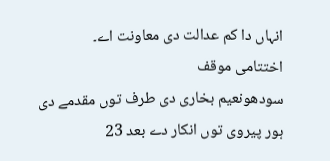انہاں دا کم عدالت دی معاونت اے۔
اختتامی موقف
سودھونعیم بخاری دی طرف توں مقدمے دی ہور پیروی توں انکار دے بعد 23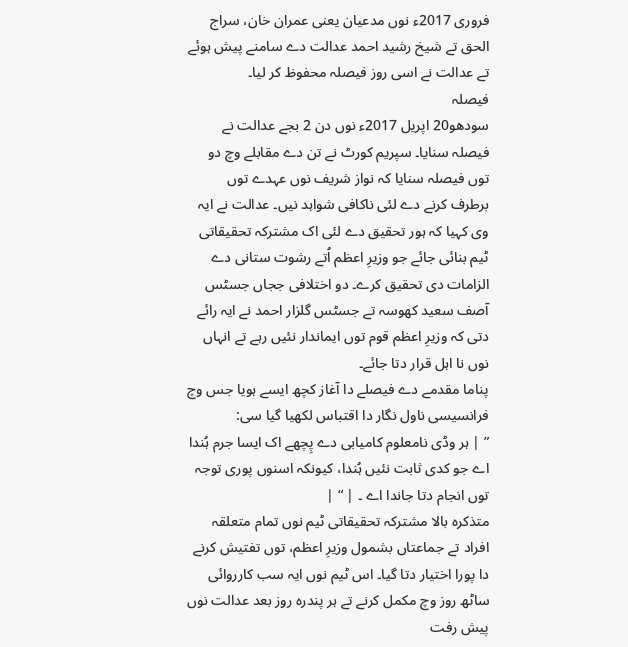فروری 2017ء نوں مدعیان یعنی عمران خان، سراج الحق تے شیخ رشید احمد عدالت دے سامنے پیش ہوئے تے عدالت نے اسی روز فیصلہ محفوظ کر ليا۔
فیصلہ
سودھو20 اپریل 2017ء نوں دن 2 بجے عدالت نے فیصلہ سنایا۔ سپریم کورٹ نے تن دے مقابلے وچ دو توں فیصلہ سنایا کہ نواز شریف نوں عہدے توں برطرف کرنے دے لئی ناکافی شواہد نيں۔ عدالت نے ایہ وی کہیا کہ ہور تحقیق دے لئی اک مشترکہ تحقیقاتی ٹیم بنائی جائے جو وزیرِ اعظم اُتے رشوت ستانی دے الزامات دی تحقیق کرے۔ دو اختلافی ججاں جسٹس آصف سعید کھوسہ تے جسٹس گلزار احمد نے ایہ رائے دتی کہ وزیرِ اعظم قوم توں ایماندار نئيں رہے تے انہاں نوں نا اہل قرار دتا جائے۔
پناما مقدمے دے فیصلے دا آغاز کچھ ایسے ہويا جس وچ فرانسیسی ناول نگار دا اقتباس لکھیا گیا سی:
” | ہر وڈی نامعلوم کامیابی دے پِچھے اک ایسا جرم ہُندا اے جو کدی ثابت نئيں ہُندا، کیونکہ اسنوں پوری توجہ توں انجام دتا جاندا اے ۔ | “ |
متذکرہ بالا مشترکہ تحقیقاتی ٹیم نوں تمام متعلقہ افراد تے جماعتاں بشمول وزیرِ اعظم، توں تفتیش کرنے دا پورا اختیار دتا گیا۔ اس ٹیم نوں ایہ سب کارروائی ساٹھ روز وچ مکمل کرنے تے ہر پندرہ روز بعد عدالت نوں پیش رفت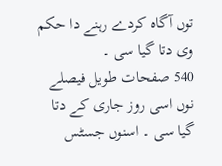توں آگاہ کردے رہنے دا حکم وی دتا گیا سی ۔
540 صفحات طویل فیصلے نوں اسی روز جاری کے دتا گیا سی ۔ اسنوں جسٹس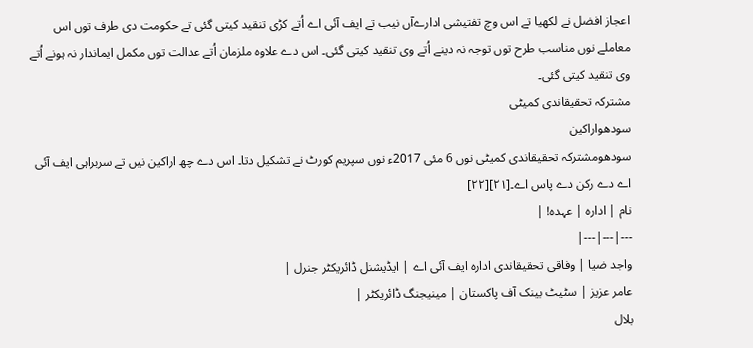اعجاز افضل نے لکھیا تے اس وچ تفتیشی ادارےآں نیب تے ایف آئی اے اُتے کڑی تنقید کيتی گئی تے حکومت دی طرف توں اس معاملے نوں مناسب طرح توں توجہ نہ دینے اُتے وی تنقید کيتی گئی۔ اس دے علاوہ ملزمان اُتے عدالت توں مکمل ایماندار نہ ہونے اُتے وی تنقید کيتی گئی۔
مشترکہ تحقیقاندی کمیٹی
سودھواراکین
سودھومشترکہ تحقیقاندی کمیٹی نوں 6 مئی 2017ء نوں سپریم کورٹ نے تشکیل دتا۔ اس دے چھ اراکین نيں تے سربراہی ایف آئی اے دے رکن دے پاس اے۔[۲۱][۲۲]
نام | ادارہ | عہدہ! |
---|---|---|
واجد ضیا | وفاقی تحقیقاندی ادارہ ایف آئی اے | ایڈیشنل ڈائریکٹر جنرل |
عامر عزیز | سٹیٹ بینک آف پاکستان | مینیجنگ ڈائریکٹر |
بلال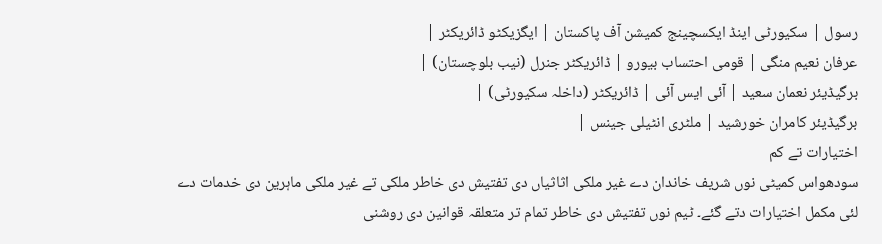رسول | سکیورٹی اینڈ ایکسچینج کمیشن آف پاکستان | ایگزیکٹو ڈائریکٹر |
عرفان نعیم منگی | قومی احتساب بیورو | ڈائریکٹر جنرل (نیب بلوچستان) |
برگیڈیئر نعمان سعید | آئی ایس آئی | ڈائریکٹر (داخلہ سکیورٹی) |
برگیڈیئر کامران خورشید | ملٹری انٹیلی جینس |
اختیارات تے کم
سودھواس کمیٹی نوں شریف خاندان دے غیر ملکی اثاثیاں دی تفتیش دی خاطر ملکی تے غیر ملکی ماہرین دی خدمات دے لئی مکمل اختیارات دتے گئے۔ ٹیم نوں تفتیش دی خاطر تمام تر متعلقہ قوانین دی روشنی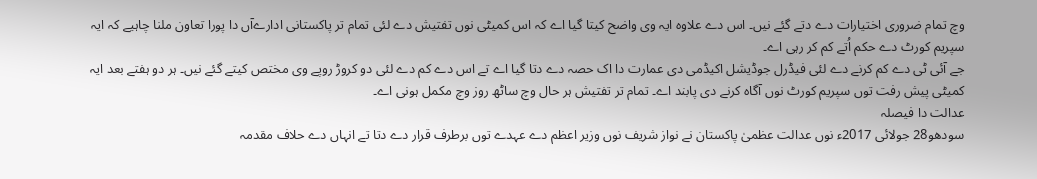وچ تمام ضروری اختیارات دے دتے گئے نيں۔ اس دے علاوہ ایہ وی واضح کیتا گیا اے کہ اس کمیٹی نوں تفتیش دے لئی تمام تر پاکستانی ادارےآں دا پورا تعاون ملنا چاہیے کہ ایہ سپریم کورٹ دے حکم اُتے کم کر رہی اے۔
جے آئی ٹی دے کم کرنے دے لئی فیڈرل جوڈیشل اکیڈمی دی عمارت دا اک حصہ دے دتا گیا اے تے اس دے کم دے لئی دو کروڑ روپے وی مختص کیتے گئے نيں۔ ہر دو ہفتے بعد ایہ کمیٹی پیش رفت توں سپریم کورٹ نوں آگاہ کرنے دی پابند اے۔ تمام تر تفتیش ہر حال وچ ساٹھ روز وچ مکمل ہونی اے۔
عدالت دا فیصلہ
سودھو28 جولائی 2017ء نوں عدالت عظمیٰ پاکستان نے نواز شریف نوں وزیر اعظم دے عہدے توں برطرف قرار دے دتا تے انہاں دے حلاف مقدمہ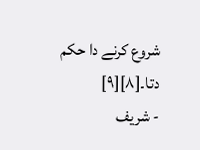شروع کرنے دا حکم دتا۔[۸][۹]
- شریف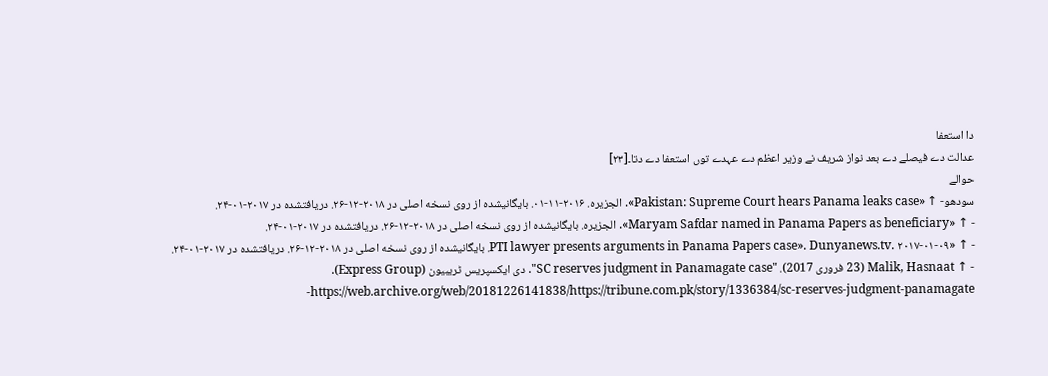دا استعفا
عدالت دے فیصلے دے بعد نواز شریف نے وزیر اعظم دے عہدے توں استعفا دے دتا۔[۲۳]
حوالے
سودھو- ↑ «Pakistan: Supreme Court hears Panama leaks case». الجزیرہ. ۲۰۱۶-۱۱-۰۱. بایگانیشده از روی نسخه اصلی در ۲۰۱۸-۱۲-۲۶. دریافتشده در ۲۰۱۷-۰۱-۲۴.
- ↑ «Maryam Safdar named in Panama Papers as beneficiary». الجزیرہ. بایگانیشده از روی نسخه اصلی در ۲۰۱۸-۱۲-۲۶. دریافتشده در ۲۰۱۷-۰۱-۲۴.
- ↑ «PTI lawyer presents arguments in Panama Papers case». Dunyanews.tv. ۲۰۱۷-۰۱-۰۹. بایگانیشده از روی نسخه اصلی در ۲۰۱۸-۱۲-۲۶. دریافتشده در ۲۰۱۷-۰۱-۲۴.
- ↑ Malik, Hasnaat (23 فروری 2017). "SC reserves judgment in Panamagate case". دی ایکسپریس ٹریبیون (Express Group). https://web.archive.org/web/20181226141838/https://tribune.com.pk/story/1336384/sc-reserves-judgment-panamagate-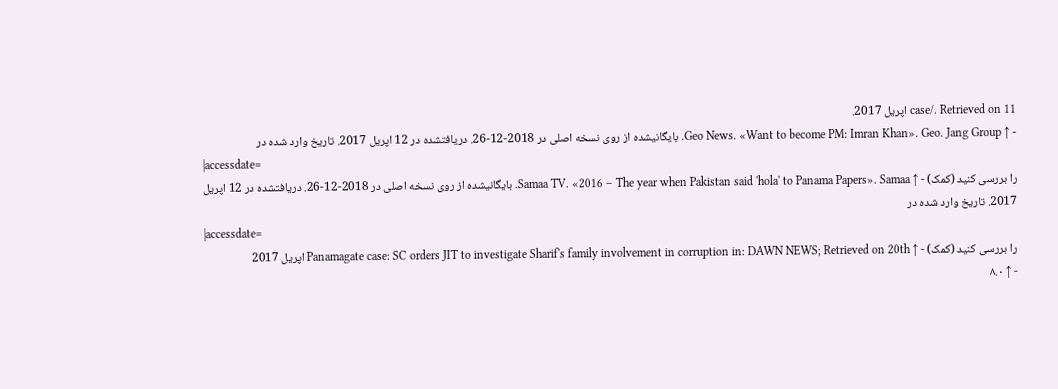case/. Retrieved on 11 اپریل 2017.
- ↑ Geo News. «Want to become PM: Imran Khan». Geo. Jang Group. بایگانیشده از روی نسخه اصلی در 2018-12-26. دریافتشده در 12 اپریل 2017. تاریخ وارد شده در
|accessdate=
را بررسی کنید (کمک) - ↑ Samaa TV. «2016 – The year when Pakistan said 'hola' to Panama Papers». Samaa. بایگانیشده از روی نسخه اصلی در 2018-12-26. دریافتشده در 12 اپریل 2017. تاریخ وارد شده در
|accessdate=
را بررسی کنید (کمک) - ↑ Panamagate case: SC orders JIT to investigate Sharif's family involvement in corruption in: DAWN NEWS; Retrieved on 20th اپریل 2017
- ↑ ۸.۰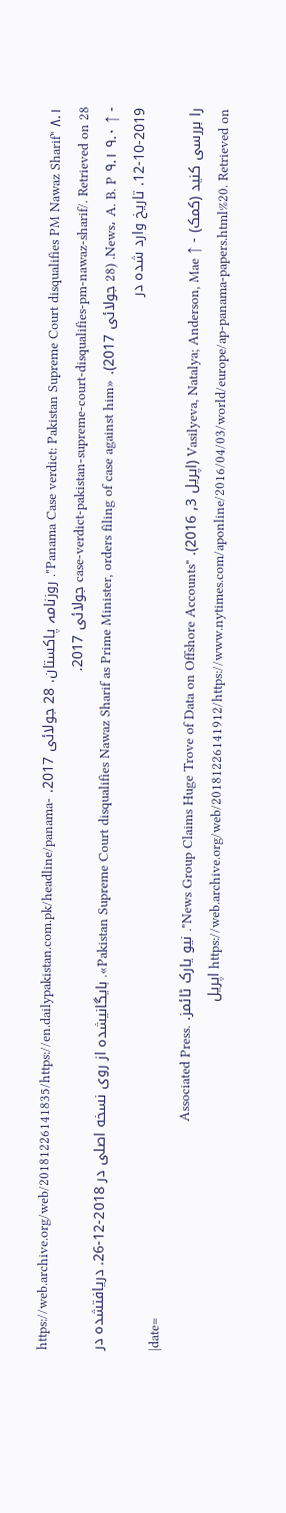۸.۱ "Panama Case verdict: Pakistan Supreme Court disqualifies PM Nawaz Sharif". روزنامہ پاکستان. 28 جولائی 2017. https://web.archive.org/web/20181226141835/https://en.dailypakistan.com.pk/headline/panama-case-verdict-pakistan-supreme-court-disqualifies-pm-nawaz-sharif/. Retrieved on 28 جولائی 2017.
- ↑ ۹.۰ ۹.۱ News، A. B. P. (28 جولائی 2017). «Pakistan Supreme Court disqualifies Nawaz Sharif as Prime Minister, orders filing of case against him». بایگانیشده از روی نسخه اصلی در 2018-12-26. دریافتشده در 2019-10-12. تاریخ وارد شده در
|date=
را بررسی کنید (کمک) - ↑ Vasilyeva, Natalya; Anderson, Mae (اپریل 3, 2016). "News Group Claims Huge Trove of Data on Offshore Accounts". نیو یارک ٹائمز. Associated Press. https://web.archive.org/web/20181226141912/https://www.nytimes.com/aponline/2016/04/03/world/europe/ap-panama-papers.html%20. Retrieved on اپریل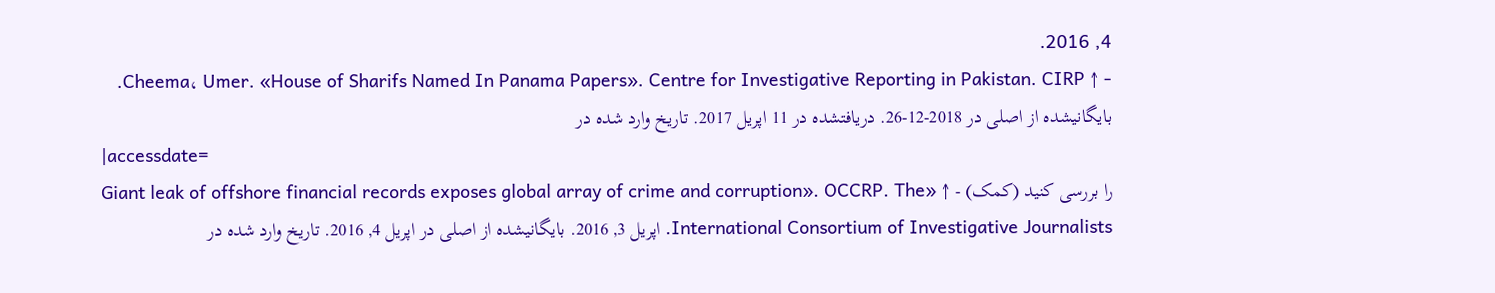4, 2016.
- ↑ Cheema، Umer. «House of Sharifs Named In Panama Papers». Centre for Investigative Reporting in Pakistan. CIRP. بایگانیشده از اصلی در 2018-12-26. دریافتشده در 11 اپریل 2017. تاریخ وارد شده در
|accessdate=
را بررسی کنید (کمک) - ↑ «Giant leak of offshore financial records exposes global array of crime and corruption». OCCRP. The International Consortium of Investigative Journalists. اپریل 3, 2016. بایگانیشده از اصلی در اپریل 4, 2016. تاریخ وارد شده در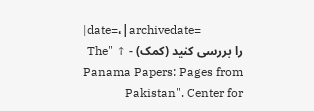|date=،|archivedate=
را بررسی کنید (کمک) - ↑ "The Panama Papers: Pages from Pakistan". Center for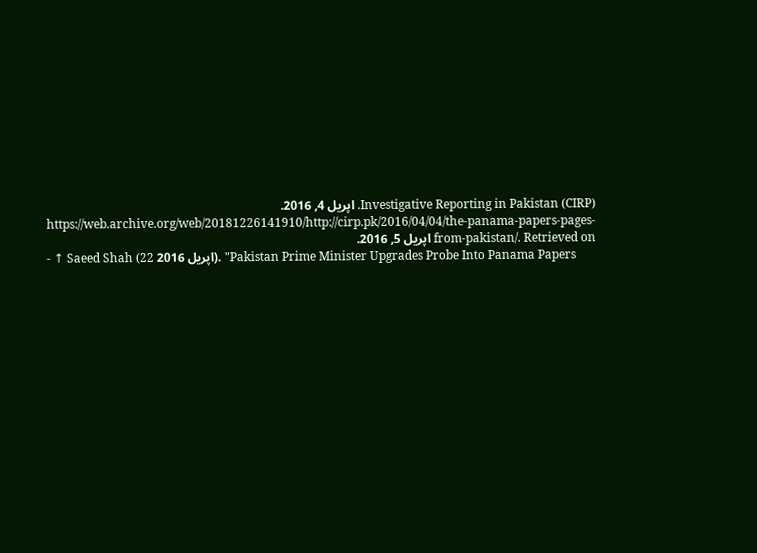Investigative Reporting in Pakistan (CIRP). اپریل 4, 2016. https://web.archive.org/web/20181226141910/http://cirp.pk/2016/04/04/the-panama-papers-pages-from-pakistan/. Retrieved on اپریل 5, 2016.
- ↑ Saeed Shah (22 اپریل 2016). "Pakistan Prime Minister Upgrades Probe Into Panama Papers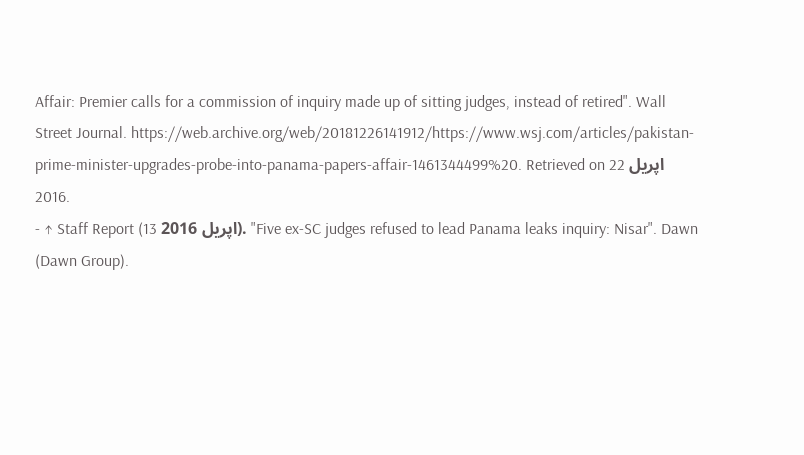Affair: Premier calls for a commission of inquiry made up of sitting judges, instead of retired". Wall Street Journal. https://web.archive.org/web/20181226141912/https://www.wsj.com/articles/pakistan-prime-minister-upgrades-probe-into-panama-papers-affair-1461344499%20. Retrieved on 22 اپریل 2016.
- ↑ Staff Report (13 اپریل 2016). "Five ex-SC judges refused to lead Panama leaks inquiry: Nisar". Dawn (Dawn Group).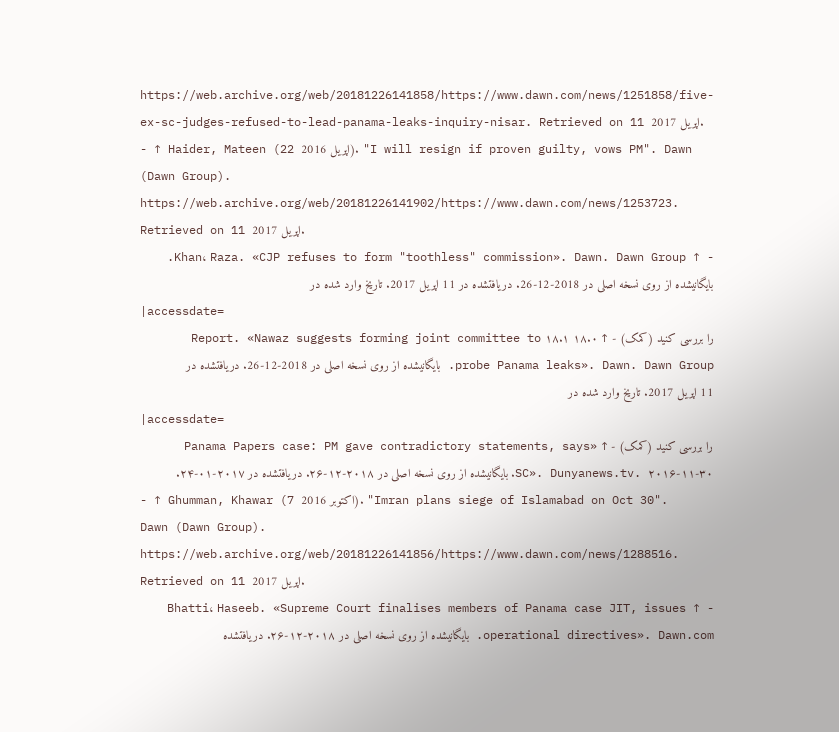https://web.archive.org/web/20181226141858/https://www.dawn.com/news/1251858/five-ex-sc-judges-refused-to-lead-panama-leaks-inquiry-nisar. Retrieved on 11 اپریل 2017.
- ↑ Haider, Mateen (22 اپریل 2016). "I will resign if proven guilty, vows PM". Dawn (Dawn Group). https://web.archive.org/web/20181226141902/https://www.dawn.com/news/1253723. Retrieved on 11 اپریل 2017.
- ↑ Khan، Raza. «CJP refuses to form "toothless" commission». Dawn. Dawn Group. بایگانیشده از روی نسخه اصلی در 2018-12-26. دریافتشده در 11 اپریل 2017. تاریخ وارد شده در
|accessdate=
را بررسی کنید (کمک) - ↑ ۱۸.۰ ۱۸.۱ Report. «Nawaz suggests forming joint committee to probe Panama leaks». Dawn. Dawn Group. بایگانیشده از روی نسخه اصلی در 2018-12-26. دریافتشده در 11 اپریل 2017. تاریخ وارد شده در
|accessdate=
را بررسی کنید (کمک) - ↑ «Panama Papers case: PM gave contradictory statements, says SC». Dunyanews.tv. ۲۰۱۶-۱۱-۳۰. بایگانیشده از روی نسخه اصلی در ۲۰۱۸-۱۲-۲۶. دریافتشده در ۲۰۱۷-۰۱-۲۴.
- ↑ Ghumman, Khawar (7 اکتوبر 2016). "Imran plans siege of Islamabad on Oct 30". Dawn (Dawn Group). https://web.archive.org/web/20181226141856/https://www.dawn.com/news/1288516. Retrieved on 11 اپریل 2017.
- ↑ Bhatti، Haseeb. «Supreme Court finalises members of Panama case JIT, issues operational directives». Dawn.com. بایگانیشده از روی نسخه اصلی در ۲۰۱۸-۱۲-۲۶. دریافتشده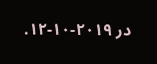در ۲۰۱۹-۱۰-۱۲.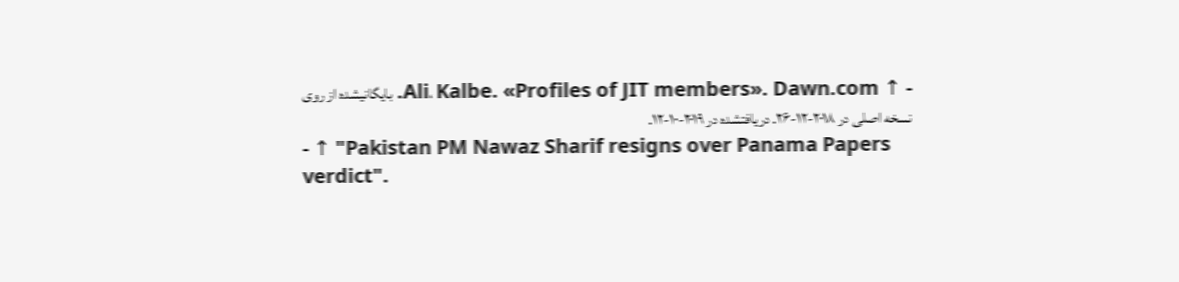- ↑ Ali، Kalbe. «Profiles of JIT members». Dawn.com. بایگانیشده از روی نسخه اصلی در ۲۰۱۸-۱۲-۲۶. دریافتشده در ۲۰۱۹-۱۰-۱۲.
- ↑ "Pakistan PM Nawaz Sharif resigns over Panama Papers verdict".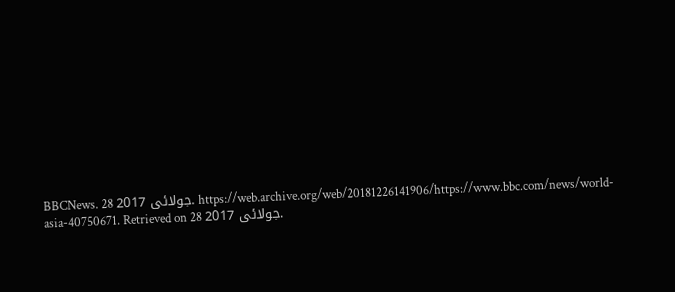BBCNews. 28 جولائی 2017. https://web.archive.org/web/20181226141906/https://www.bbc.com/news/world-asia-40750671. Retrieved on 28 جولائی 2017.